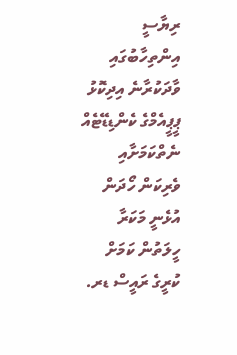ރިޔާސީ އިންތިހާބުގައި ވާދަކުރާނެ އިދިކޮޅު ޕީޕީއެމްގެ ކެންޑިޑޭޓެއް ނެތްކަމަށާއި ވެރިކަން ހޯދަން އުޅެނީ މަކަރާ ހީލަތުން ކަމަށް ކުރީގެ ރައީސް ޑރ.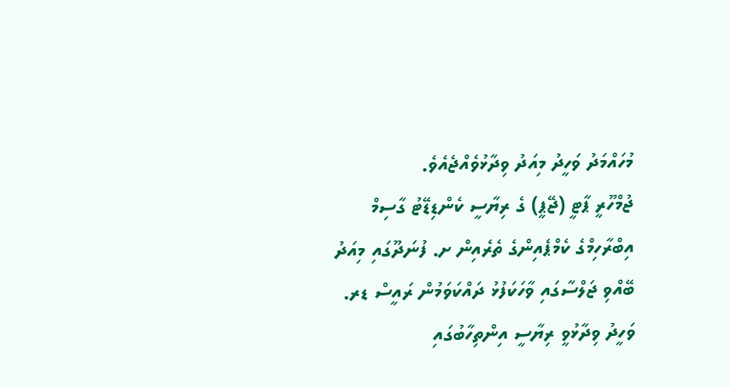މުހައްމަދު ވަހީދު މިއަދު ވިދާޅުވެއްޖެއެވެ.
ޖުމްހޫރީ ޕާޓީ (ޖޭޕީ) ގެ ރިޔާސީ ކެންޑިޑޭޓު ގާސިމް އިބްރާހިމްގެ ކެމްޕެއިންގެ ތެރެއިން ށ. ފުނަދޫގައި މިއަދު ބޭއްވި ޖަލްސާގައި ވާހަކަފުޅު ދައްކަވަމުން ރައީސް ޑރ. ވަހީދު ވިދާޅުވީ ރިޔާސީ އިންތިހާބުގައި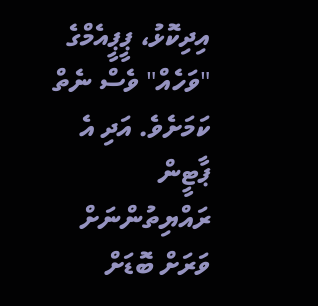އިދިކޮޅު، ޕީޕީއެމްގެ "ވަހެއް" ވެސް ނެތް ކަމަށެވެ. އަދި އެ ޕާޓީން ރައްޔިތުންނަށް ވަރަށް ބޮޑަށް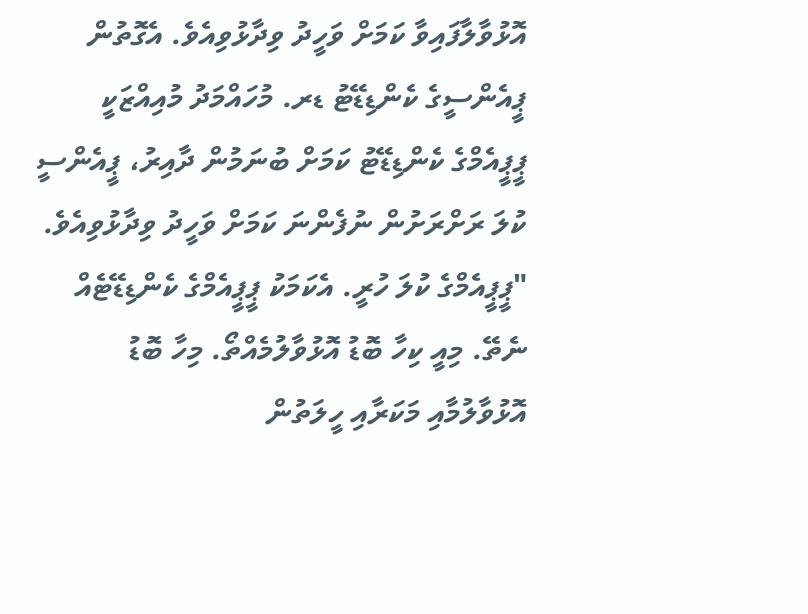އޮޅުވާލާފައިވާ ކަމަށް ވަހީދު ވިދާޅުވިއެވެ. އެގޮތުން ޕީއެންސީގެ ކެންޑިޑޭޓު ޑރ. މުހައްމަދު މުއިއްޒަކީ ޕީޕީއެމްގެ ކެންޑިޑޭޓު ކަމަށް ބުނަމުން ދާއިރު، ޕީއެންސީ ކުލަ ރަށްރަށުން ނުފެންނަ ކަމަށް ވަހީދު ވިދާޅުވިއެވެ.
"ޕީޕީއެމްގެ ކުލަ ހުރީ. އެކަމަކު ޕީޕީއެމްގެ ކެންޑިޑޭޓެއް ނެތޭ. މިއީ ކިހާ ބޮޑު އޮޅުވާލުމެއްތޯ. މިހާ ބޮޑު އޮޅުވާލުމާއި މަކަރާއި ހީލަތުން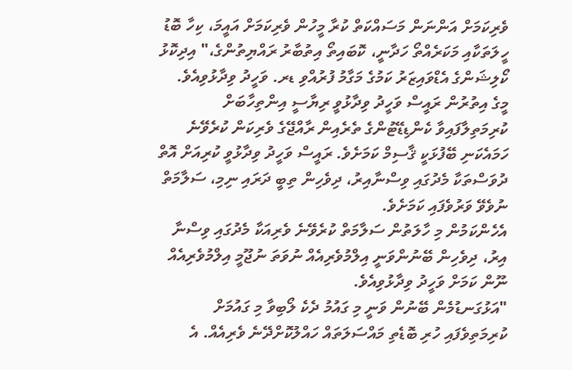ވެރިކަމަށް އަންނަން މަސައްކަތް ކުރާ މީހުން ވެރިކަމަށް އައީމަ، ކިހާ ބޮޑު ހީލަތަކާއި މަކަރެއްތޯ ހަދާނީ، ކޮބައިތޯ އިތުބާރު ރައްޔިތުންގެ،" އިދިކޮޅު ކޯލިޝަންގެ އެޑްވައިޒަރު ކަމުގެ މަގާމު ފުރުއްވި ޑރ. ވަހީދު ވިދާޅުވިއެވެ.
މީގެ އިތުރުން ރައީސް ވަހީދު ވިދާޅުވީ ރިޔާސީ އިންތިހާބަށް ކުރިމަތިލާފައިވާ ކެންޑިޑޭޓުންގެ ތެރެއިން ރާއްޖޭގެ ވެރިކަން ކުރެވޭނެ ހަމައެކަނި ބޭފުޅަކީ ޤާސިމް ކަމަށެވެ. ރައީސް ވަހީދު ވިދާޅުވީ ކުރިއަށް އޮތް ދުވަސްތަކާ މެދުގައި ވިސްނާއިރު، ދިވެހިން ތިބީ ދަރައި ނިމި، ސަލާމަތް ނުވެވޭ ވަރުވެފައި ކަމަށެވެ.
އެހެންކަމުން މި ހާލަތުން ސަލާމަތް ކުރެވޭނެ ވެރިއަކާ މެދުގައި ވިސްނާ އިރު، ދިވެހިން ބޭނުންވަނީ އިލްމުވެރިއެއް ނުވަތަ ނުޖޫމީ އިލްމުވެރިއެއް ނޫން ކަމަށް ވަހީދު ވިދާޅުވިއެވެ.
"އަޅުގަނޑުމެން ބޭނުން ވަނީ މި ގައުމު ދެކެ ލޯބިވާ މި ގައުމަށް ކުރިމަތިވެފައި ހުރި ބޮޑެތި މައްސަލަތައް ހައްލުކޮށްދޭނެ ވެރިއެއް. އެ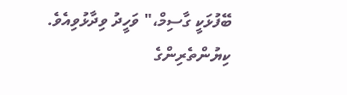ބޭފުޅަކީ ގާސިމް،" ވަހީދު ވިދާޅުވިއެވެ.
ކިޔުންތެރިންގެ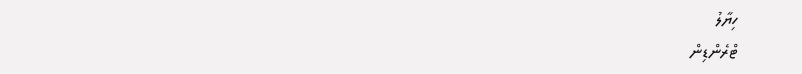ހިޔާލު
ޓްރެންޑިން